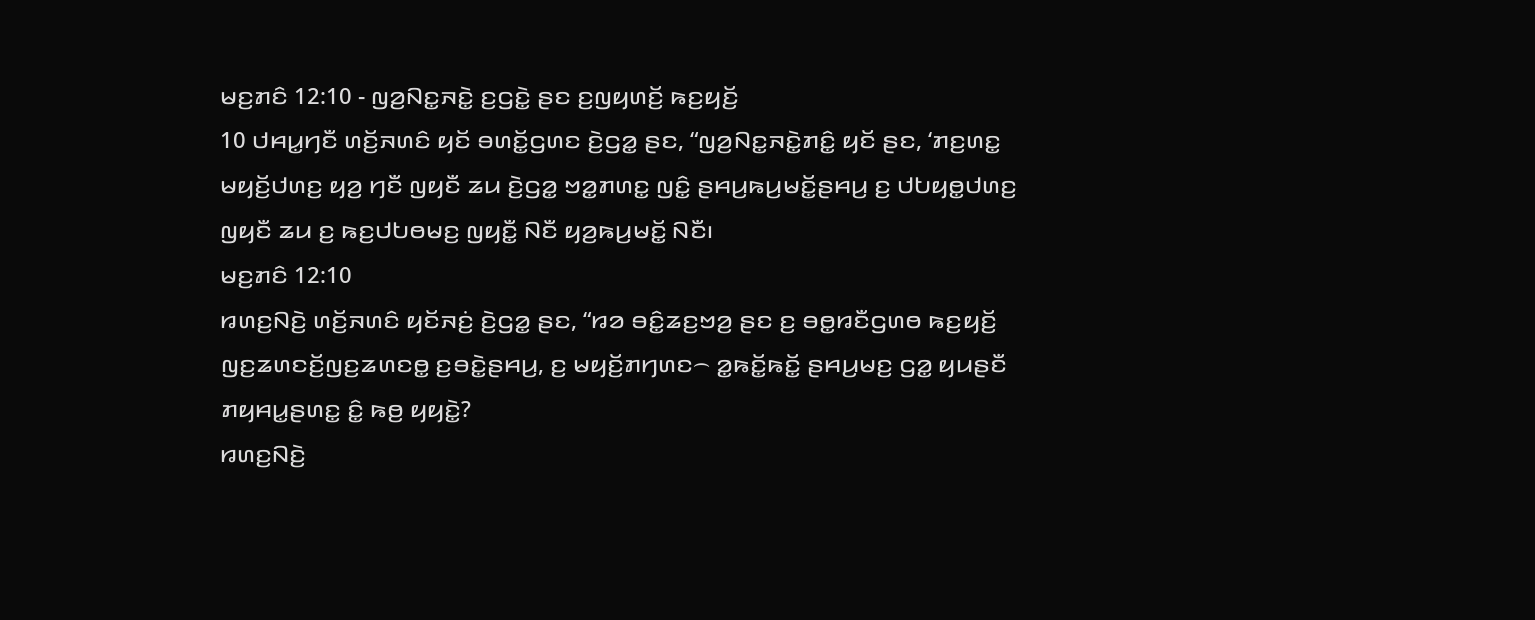ꤗꤢ꤬ꤊꤢꤨ 12:10 - ꤜꤤ꤬ꤡꤢ꤭ꤏꤢꤧ꤭ ꤢ꤬ꤞꤢꤧ꤭ ꤔꤢ ꤢ꤬ꤜꤟꤛꤢꤩ꤬ ꤒꤢ꤬ꤟꤢꤩ꤬
10 ꤓꤌꤣ꤭ꤚꤢꤪ ꤛꤢꤩ꤬ꤏꤛꤢꤨ ꤟꤢꤩ ꤋꤛꤢꤩ꤭ꤞꤛꤢ ꤢꤧ꤬ꤞꤤ꤭ ꤔꤢ, “ꤜꤤ꤬ꤡꤢ꤭ꤏꤢꤧ꤭ꤊꤢꤨ꤭ ꤟꤢꤩ ꤔꤢ, ‘ꤊꤢ꤬ꤛꤢ꤭ ꤗꤟꤢꤩ꤬ꤓꤛꤢ꤬ ꤟꤤ꤬ ꤚꤢꤪ ꤜꤟꤢꤪ ꤘꤣ ꤢꤧ꤬ꤞꤤ꤭ ꤠꤤ꤭ꤊꤛꤢ꤭ ꤜꤢꤨ꤭ ꤔꤌꤣ꤬ꤒꤣ꤬ꤗꤢꤩ꤭ꤔꤌꤣ꤬ ꤢ꤬ ꤓꤝꤟꤥ꤭ꤓꤛꤢ꤬ ꤜꤟꤢꤪ ꤘꤣ ꤢ꤬ ꤒꤢ꤬ꤓꤝꤥꤗꤢ꤬ ꤜꤟꤢꤪ꤭ ꤡꤢꤪ ꤟꤤ꤬ꤒꤣ꤬ꤗꤢꤩ꤭ ꤡꤢꤪ꤯
ꤗꤢ꤬ꤊꤢꤨ 12:10
ꤙꤛꤢ꤬ꤡꤢꤧ꤬ ꤛꤢꤩ꤬ꤏꤛꤢꤨ ꤟꤢꤩꤏꤢꤦ꤬ ꤢꤧ꤬ꤞꤤ꤭ ꤔꤢ, “ꤙꤤ ꤋꤢꤨ꤭ꤘꤢ꤬ꤠꤤ꤬ ꤔꤢ ꤢ꤬ ꤋꤥ꤭ꤙꤢꤪꤞꤛꤥ ꤒꤢ꤬ꤟꤢꤩ꤬ ꤜꤢ꤬ꤘꤛꤢꤢꤩ꤬ꤜꤢ꤬ꤘꤛꤢꤥ꤭ ꤢ꤬ꤋꤢꤧ꤭ꤔꤌꤣ꤬, ꤢ꤬ ꤗꤟꤢꤩ꤬ꤊꤚꤛꤢ꤮ ꤤ꤭ꤒꤢꤩ꤭ꤒꤢꤩ꤭ ꤔꤌꤣ꤬ꤗꤢ꤬ ꤞꤤ꤭ ꤟꤣꤔꤢꤪ ꤊꤟꤌꤣ꤭ꤔꤛꤢ꤭ ꤢꤨ꤭ ꤒꤥ꤬ ꤟꤟꤢꤧ꤭?
ꤙꤛꤢ꤬ꤡꤢꤧ꤬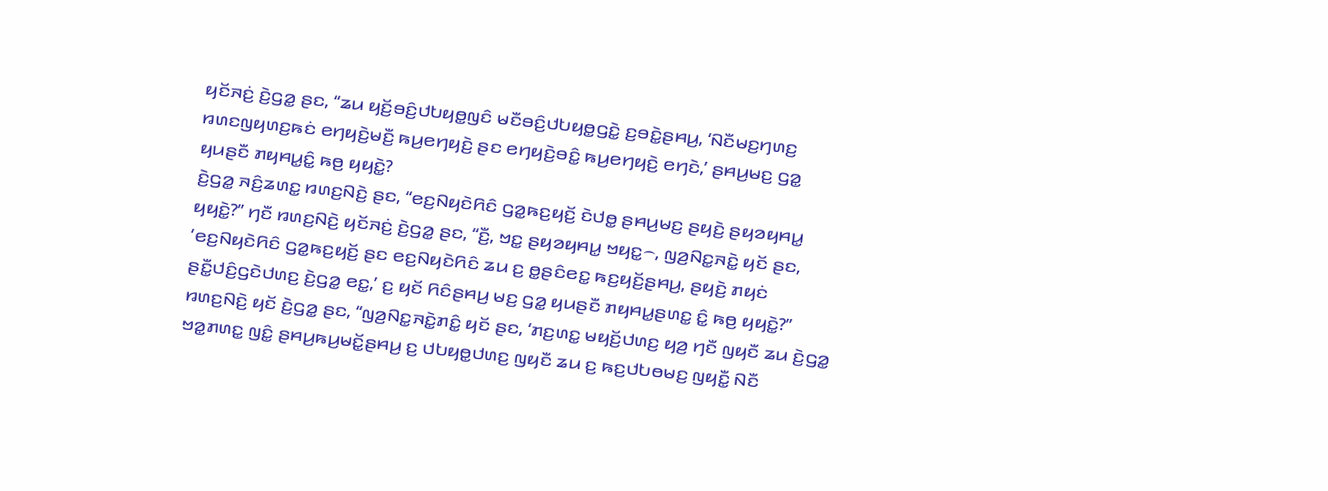ꤟꤢꤩꤏꤢꤦ꤬ ꤢꤧ꤬ꤞꤤ꤭ ꤔꤢ, “ꤘꤣ ꤟꤢꤩ꤬ꤋꤢꤨ꤬ꤓꤝꤟꤥ꤭ꤜꤢꤨ ꤗꤢꤪꤋꤢꤨ꤬ꤓꤝꤟꤥ꤭ꤞꤢꤧ꤭ ꤢ꤬ꤋꤢꤧ꤭ꤔꤌꤣ꤬, ‘ꤡꤢꤪꤗꤢ꤬ꤚꤛꤢ꤬ ꤙꤛꤢꤜꤟꤛꤢ꤬ꤒꤢꤦ ꤕꤚꤟꤢꤧ꤬ꤗꤢꤪ꤬ ꤒꤣ꤬ꤕꤚꤟꤢꤧ꤬ ꤔꤢ ꤕꤚꤟꤢꤧ꤬ꤋꤢꤨ꤭ ꤒꤣ꤬ꤕꤚꤟꤢꤧ꤬ ꤕꤚꤢꤧ,’ ꤔꤌꤣ꤬ꤗꤢ꤬ ꤞꤤ꤭ ꤟꤣꤔꤢꤪ ꤊꤟꤌꤣ꤭ꤢꤨ꤭ ꤒꤥ꤬ ꤟꤟꤢꤧ꤭?
ꤢꤧ꤬ꤞꤤ꤭ ꤏꤢꤨ꤬ꤘꤛꤢ꤭ ꤙꤛꤢ꤬ꤡꤢꤧ꤬ ꤔꤢ, “ꤕꤢ꤬ꤡꤟꤢꤧꤖꤢꤨ ꤞꤤ꤭ꤒꤢ꤬ꤟꤢꤩ꤬ ꤢꤧꤓꤥ꤭ ꤔꤌꤣ꤬ꤗꤢ꤬ ꤔꤟꤢꤧ꤬ ꤔꤟꤤꤟꤌꤣ꤭ ꤟꤟꤢꤧ꤭?” ꤚꤢꤪ ꤙꤛꤢ꤬ꤡꤢꤧ꤬ ꤟꤢꤩꤏꤢꤦ꤬ ꤢꤧ꤬ꤞꤤ꤭ ꤔꤢ, “ꤢꤪ꤬, ꤠꤢ꤭ ꤔꤟꤤꤟꤌꤣ꤭ ꤠꤟꤢ꤭꤮, ꤜꤤ꤬ꤡꤢ꤭ꤏꤢꤧ꤭ ꤟꤢꤩ ꤔꤢ, ‘ꤕꤢ꤬ꤡꤟꤢꤧꤖꤢꤨ ꤞꤤ꤭ꤒꤢ꤬ꤟꤢꤩ꤬ ꤔꤢ ꤕꤢ꤬ꤡꤟꤢꤧꤖꤢꤨ ꤘꤣ ꤢ꤬ ꤥ꤭ꤔꤢꤨꤕꤢ꤭ ꤒꤢ꤬ꤟꤢꤩ꤬ꤔꤌꤣ꤬, ꤔꤟꤢꤧ꤬ ꤊꤟꤢꤦ ꤔꤢꤪ꤭ꤓꤢꤨ꤬ꤞꤢꤧꤓꤛꤢ꤬ ꤢꤧ꤬ꤞꤤ꤭ ꤕꤢ꤭,’ ꤢ꤬ ꤟꤢꤩ ꤖꤢꤨꤔꤌꤣ꤬ ꤗꤢ꤬ ꤞꤤ꤭ ꤟꤣꤔꤢꤪ ꤊꤟꤌꤣ꤭ꤔꤛꤢ꤭ ꤢꤨ꤭ ꤒꤥ꤬ ꤟꤟꤢꤧ꤭?”
ꤙꤛꤢ꤬ꤡꤢꤧ꤬ ꤟꤢꤩ ꤢꤧ꤬ꤞꤤ꤭ ꤔꤢ, “ꤜꤤ꤬ꤡꤢ꤭ꤏꤢꤧ꤭ꤊꤢꤨ꤭ ꤟꤢꤩ ꤔꤢ, ‘ꤊꤢ꤬ꤛꤢ꤭ ꤗꤟꤢꤩ꤬ꤓꤛꤢ꤬ ꤟꤤ꤬ ꤚꤢꤪ ꤜꤟꤢꤪ ꤘꤣ ꤢꤧ꤬ꤞꤤ꤭ ꤠꤤ꤭ꤊꤛꤢ꤭ ꤜꤢꤨ꤭ ꤔꤌꤣ꤬ꤒꤣ꤬ꤗꤢꤩ꤭ꤔꤌꤣ꤬ ꤢ꤬ ꤓꤝꤟꤥ꤭ꤓꤛꤢ꤬ ꤜꤟꤢꤪ ꤘꤣ ꤢ꤬ ꤒꤢ꤬ꤓꤝꤥꤗꤢ꤬ ꤜꤟꤢꤪ꤭ ꤡꤢꤪ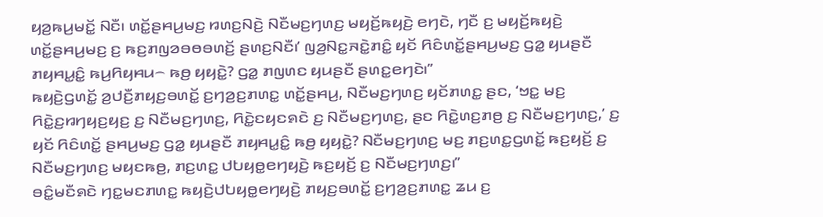ꤟꤤ꤬ꤒꤣ꤬ꤗꤢꤩ꤭ ꤡꤢꤪ꤯ ꤛꤢꤩ꤭ꤔꤌꤣ꤬ꤗꤢ꤬ ꤙꤛꤢ꤬ꤡꤢꤧ꤬ ꤡꤢꤪꤗꤢ꤬ꤚꤛꤢ꤬ ꤗꤟꤢꤩ꤬ꤒꤟꤢꤧ꤬ ꤕꤚꤢꤧ, ꤚꤢꤪ ꤢ꤬ ꤗꤟꤢꤩ꤬ꤒꤟꤢꤧ꤬ ꤛꤢꤩ꤭ꤔꤌꤣ꤬ꤗꤢ꤬ ꤢ꤬ ꤒꤢ꤬ꤊꤜꤤꤋꤥꤋꤛꤢꤩ꤬ ꤔꤛꤢ꤬ꤡꤢꤪ꤯’ ꤜꤤ꤬ꤡꤢ꤭ꤏꤢꤧ꤭ꤊꤢꤨ꤭ ꤟꤢꤩ ꤖꤢꤨꤛꤢꤩ꤭ꤔꤌꤣ꤬ꤗꤢ꤬ ꤞꤤ꤭ ꤟꤣꤔꤢꤪ ꤊꤟꤌꤣ꤭ꤢꤨ꤭ ꤒꤣ꤬ꤖꤟꤌꤣ꤮ ꤒꤥ꤬ ꤟꤟꤢꤧ꤭? ꤞꤤ꤭ ꤊꤜꤛꤢ ꤟꤣꤔꤢꤪ ꤔꤛꤢ꤭ꤕꤚꤢꤧ꤯”
ꤒꤟꤢꤧ꤬ꤞꤛꤢꤩ꤭ ꤤ꤬ꤓꤢꤪ꤬ꤊꤟꤢ꤬ꤋꤛꤢꤩ꤭ ꤢ꤬ꤚꤤ꤬ꤢ꤬ꤊꤛꤢ꤭ ꤛꤢꤩ꤭ꤔꤌꤣ꤬, ꤡꤢꤪꤗꤢ꤬ꤚꤛꤢ꤬ ꤟꤢꤩꤊꤛꤢ꤭ ꤔꤢ, ‘ꤠꤢ꤭ ꤗꤢ꤬ ꤖꤢꤧ꤭ꤢ꤬ꤙꤚꤟꤢ꤬ꤟꤢ꤬ ꤢ꤬ ꤡꤢꤪꤗꤢ꤬ꤚꤛꤢ꤬, ꤖꤢꤧ꤭ꤢꤟꤢꤎꤢꤧ ꤢ꤬ ꤡꤢꤪꤗꤢ꤬ꤚꤛꤢ꤬, ꤔꤢ ꤖꤢꤧ꤭ꤛꤢ꤬ꤊꤥ꤬ ꤢ꤬ ꤡꤢꤪꤗꤢ꤬ꤚꤛꤢ꤬,’ ꤢ꤬ ꤟꤢꤩ ꤖꤢꤨꤛꤢꤩ꤭ ꤔꤌꤣ꤬ꤗꤢ꤬ ꤞꤤ꤭ ꤟꤣꤔꤢꤪ ꤊꤟꤌꤣ꤭ꤢꤨ꤭ ꤒꤥ꤬ ꤟꤟꤢꤧ꤭? ꤡꤢꤪꤗꤢ꤬ꤚꤛꤢ꤬ ꤗꤢ꤬ ꤊꤢ꤬ꤛꤢ꤭ꤞꤛꤢꤩ꤭ ꤒꤢ꤬ꤟꤢꤩ꤬ ꤢ꤬ ꤡꤢꤪꤗꤢ꤬ꤚꤛꤢ꤬ ꤗꤟꤢꤒꤥ꤬, ꤊꤢ꤬ꤛꤢ꤭ ꤓꤝꤟꤥ꤭ꤕꤚꤟꤢꤧ꤬ ꤒꤢ꤬ꤟꤢꤩ꤬ ꤢ꤬ ꤡꤢꤪꤗꤢ꤬ꤚꤛꤢ꤬꤯”
ꤋꤢꤨ꤭ꤗꤢꤪꤎꤢꤧ ꤚꤢ꤭ꤗꤢꤊꤛꤢ꤭ ꤒꤟꤢꤧ꤬ꤓꤝꤟꤥ꤭ꤕꤚꤟꤢꤧ꤬ ꤊꤟꤢ꤬ꤋꤛꤢꤩ꤭ ꤢ꤬ꤚꤤ꤬ꤢ꤬ꤊꤛꤢ꤭ ꤘꤣ ꤢ꤬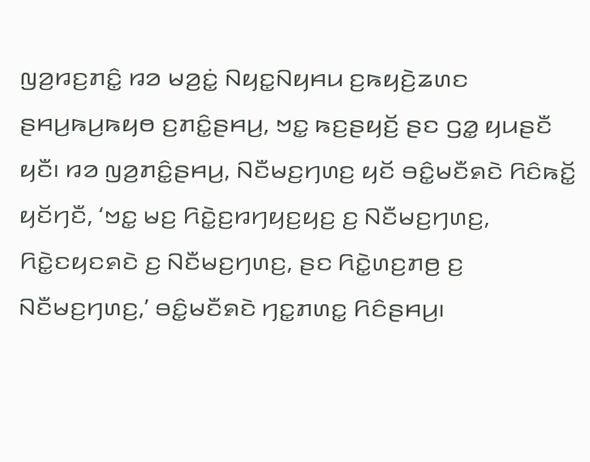ꤜꤤ꤬ꤙꤢ꤬ꤊꤢꤨ꤭ ꤙꤤ ꤗꤤ꤬ꤢꤦ꤭ ꤡꤟꤢ꤭ꤡꤟꤌꤣ ꤢ꤬ꤒꤟꤢꤧ꤬ꤘꤛꤢ ꤔꤌꤣ꤬ꤒꤣ꤬ꤒꤟꤥ ꤢ꤬ꤊꤢꤨ꤭ꤔꤌꤣ꤬, ꤠꤢ꤭ ꤒꤢ꤬ꤔꤟꤢꤩ꤬ ꤔꤢ ꤞꤤ꤭ ꤟꤣꤔꤢꤪ ꤟꤢꤪ꤯ ꤙꤤ ꤜꤤ꤬ꤊꤢꤨ꤭ꤔꤌꤣ꤬, ꤡꤢꤪꤗꤢ꤬ꤚꤛꤢ꤬ ꤟꤢꤩ ꤋꤢꤨ꤭ꤗꤢꤪꤎꤢꤧ ꤖꤢꤨꤒꤢꤩ꤭ ꤟꤢꤩꤚꤢꤪ, ‘ꤠꤢ꤭ ꤗꤢ꤬ ꤖꤢꤧ꤭ꤢ꤬ꤙꤚꤟꤢ꤬ꤟꤢ꤬ ꤢ꤬ ꤡꤢꤪꤗꤢ꤬ꤚꤛꤢ꤬, ꤖꤢꤧ꤭ꤢꤟꤢꤎꤢꤧ ꤢ꤬ ꤡꤢꤪꤗꤢ꤬ꤚꤛꤢ꤬, ꤔꤢ ꤖꤢꤧ꤭ꤛꤢ꤬ꤊꤥ꤬ ꤢ꤬ ꤡꤢꤪꤗꤢ꤬ꤚꤛꤢ꤬,’ ꤋꤢꤨ꤭ꤗꤢꤪꤎꤢꤧ ꤚꤢ꤭ꤊꤛꤢ꤭ ꤖꤢꤨꤔꤌꤣ꤬꤯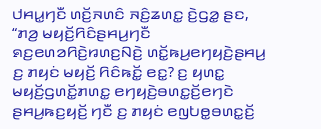ꤓꤌꤣ꤭ꤚꤢꤪ ꤛꤢꤩ꤬ꤏꤛꤢꤨ ꤏꤢꤨ꤬ꤘꤛꤢ꤭ ꤢꤧ꤬ꤞꤤ꤭ ꤔꤢ, “ꤊꤤ꤬ ꤗꤟꤢꤩ꤬ꤖꤢꤨꤔꤌꤣ꤬ꤚꤢꤪ ꤎꤢ꤬ꤕꤛꤤꤖꤢꤧ꤬ꤙꤛꤢ꤬ꤡꤢꤧ꤬ ꤛꤢꤩ꤭ꤒꤣ꤬ꤕꤚꤟꤢꤧ꤬ꤔꤌꤣ꤬ ꤢ꤬ ꤊꤟꤢꤦ ꤗꤟꤢꤩ꤬ ꤖꤢꤨꤒꤢꤩ꤭ ꤕꤢ꤭? ꤢ꤬ ꤟꤛꤢ꤭ ꤗꤟꤢꤩ꤬ꤞꤛꤢꤩ꤭ꤊꤛꤢ꤭ ꤕꤚꤟꤢꤧ꤬ꤋꤛꤢ꤭ꤢꤩ꤬ꤕꤚꤢꤧ ꤔꤌꤣ꤬ꤒꤢ꤬ꤟꤢꤩ꤬ ꤚꤢꤪ ꤢ꤬ ꤊꤟꤢꤦ ꤕꤜꤝꤥ꤭ꤋꤛꤢ꤭ꤢꤩ꤬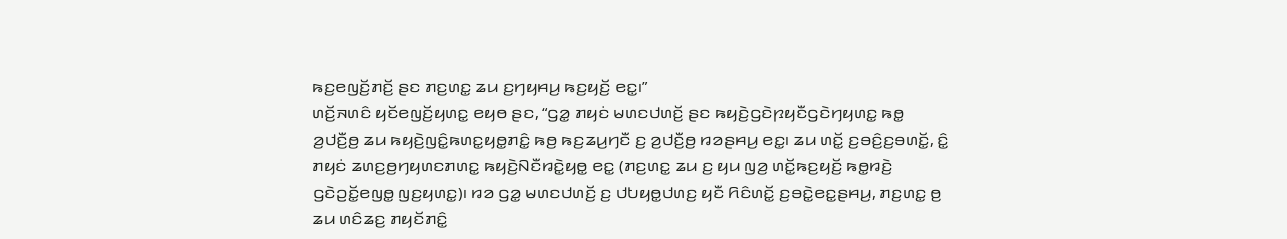ꤒꤢ꤬ꤕꤜꤢꤩ꤬ꤊꤢꤩ꤬ ꤔꤢ ꤊꤢ꤬ꤛꤢ꤭ ꤘꤣ ꤢ꤬ꤚꤟꤌꤣ꤬ ꤒꤢ꤬ꤟꤢꤩ꤬ ꤕꤢ꤭꤯”
ꤛꤢꤩ꤬ꤏꤛꤢꤨ ꤟꤢꤩꤕꤜꤢꤩ꤬ꤟꤛꤢ꤭ ꤕꤟꤥ ꤔꤢ, “ꤞꤤ꤭ ꤊꤟꤢꤦ ꤗꤛꤢꤓꤛꤢꤩ꤬ ꤔꤢ ꤒꤟꤢꤧ꤬ꤞꤢꤧꤐꤟꤢꤪꤞꤢꤧꤚꤟꤛꤢ꤭ ꤒꤥ꤭ ꤤ꤬ꤓꤢꤪ꤬ꤥ꤬ ꤘꤣ ꤒꤟꤢꤧ꤬ꤜꤢꤨ꤭ꤒꤛꤢ꤭ꤟꤥ꤭ꤊꤢꤨ꤭ ꤒꤥ꤬ ꤒꤢ꤬ꤘꤣ꤬ꤚꤢꤪ ꤢ꤬ ꤤ꤬ꤓꤢꤪ꤬ꤥ꤬ ꤙꤤꤔꤌꤣ꤬ ꤕꤢ꤭꤯ ꤘꤣ ꤛꤢꤩ꤭ ꤢ꤬ꤋꤢꤨ꤬ꤢ꤬ꤋꤛꤢꤩ꤭, ꤢꤨ꤭ ꤊꤟꤢꤦ ꤘꤛꤢ꤬ꤥ꤬ꤚꤟꤛꤢꤊꤛꤢ꤭ ꤒꤟꤢꤧ꤬ꤡꤢꤪꤙꤢꤧ꤭ꤟꤥ꤭ ꤕꤢ꤭ (ꤊꤢ꤬ꤛꤢ꤭ ꤘꤣ ꤢ꤬ ꤟꤣ ꤜꤤ꤬ ꤛꤢꤩ꤭ꤒꤢ꤬ꤟꤢꤩ꤬ ꤒꤥ꤭ꤙꤢꤧ꤬ ꤞꤢꤧꤑꤢꤩ꤭ꤕꤜꤥ꤭ ꤜꤢ꤬ꤟꤛꤢ꤭)꤯ ꤙꤤ ꤞꤤ꤭ ꤗꤛꤢꤓꤛꤢꤩ꤬ ꤢ꤬ ꤓꤝꤟꤥ꤭ꤓꤛꤢ꤬ ꤟꤢꤪ ꤖꤢꤨꤛꤢꤩ꤭ ꤢ꤬ꤋꤢꤧ꤭ꤕꤢ꤭ꤔꤌꤣ꤬, ꤊꤢ꤬ꤛꤢ꤭ ꤥ꤬ ꤘꤣ ꤛꤢꤨꤘꤢ꤬ ꤊꤟꤢꤩꤊꤢꤨ꤭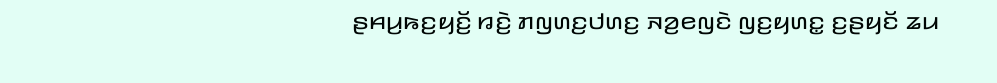ꤔꤌꤣ꤬ꤒꤢ꤬ꤟꤢꤩ꤬ ꤙꤢꤧ꤬ ꤊꤜꤛꤢ꤬ꤓꤛꤢ꤬ ꤏꤤ꤬ꤕꤜꤢꤧ ꤜꤢ꤬ꤟꤛꤢ꤭ ꤢ꤬ꤔꤟꤢꤩ ꤘꤣ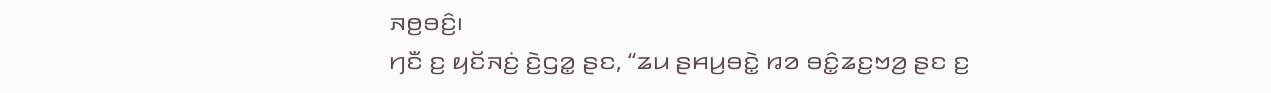ꤏꤥ꤬ꤋꤢꤨ꤬꤯
ꤚꤢꤪ ꤢ꤬ ꤟꤢꤩꤏꤢꤦ꤬ ꤢꤧ꤬ꤞꤤ꤭ ꤔꤢ, “ꤘꤣ ꤔꤌꤣ꤬ꤋꤢꤧ꤭ ꤙꤤ ꤋꤢꤨ꤭ꤘꤢ꤬ꤠꤤ꤬ ꤔꤢ ꤢ꤬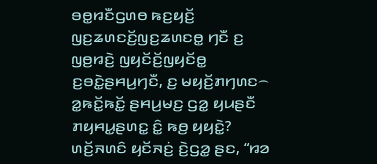ꤋꤥ꤭ꤙꤢꤪꤞꤛꤥ ꤒꤢ꤬ꤟꤢꤩ꤬ ꤜꤢ꤬ꤘꤛꤢꤢꤩ꤬ꤜꤢ꤬ꤘꤛꤢꤥ꤭ ꤚꤢꤪ ꤢ꤬ ꤜꤥ꤬ꤙꤢꤧ꤬ ꤜꤟꤢꤩꤢꤩ꤬ꤜꤟꤢꤩꤥ꤭ ꤢ꤬ꤋꤢꤧ꤭ꤔꤌꤣ꤬ꤚꤢꤪ, ꤢ꤬ ꤗꤟꤢꤩ꤬ꤊꤚꤛꤢ꤮ ꤤ꤭ꤒꤢꤩ꤭ꤒꤢꤩ꤭ ꤔꤌꤣ꤬ꤗꤢ꤬ ꤞꤤ꤭ ꤟꤣꤔꤢꤪ ꤊꤟꤌꤣ꤭ꤔꤛꤢ꤭ ꤢꤨ꤭ ꤒꤥ꤬ ꤟꤟꤢꤧ꤭?
ꤛꤢꤩ꤬ꤏꤛꤢꤨ ꤟꤢꤩꤏꤢꤦ꤬ ꤢꤧ꤬ꤞꤤ꤭ ꤔꤢ, “ꤙꤤ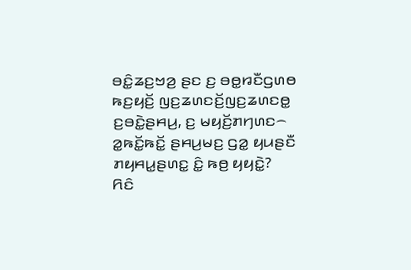ꤋꤢꤨ꤭ꤘꤢ꤬ꤠꤤ꤬ ꤔꤢ ꤢ꤬ ꤋꤥ꤭ꤙꤢꤪꤞꤛꤥ ꤒꤢ꤬ꤟꤢꤩ꤬ ꤜꤢ꤬ꤘꤛꤢꤢꤩ꤬ꤜꤢ꤬ꤘꤛꤢꤥ꤭ ꤢ꤬ꤋꤢꤧ꤭ꤔꤌꤣ꤬, ꤢ꤬ ꤗꤟꤢꤩ꤬ꤊꤚꤛꤢ꤮ ꤤ꤭ꤒꤢꤩ꤭ꤒꤢꤩ꤭ ꤔꤌꤣ꤬ꤗꤢ꤬ ꤞꤤ꤭ ꤟꤣꤔꤢꤪ ꤊꤟꤌꤣ꤭ꤔꤛꤢ꤭ ꤢꤨ꤭ ꤒꤥ꤬ ꤟꤟꤢꤧ꤭?
ꤖꤢꤨ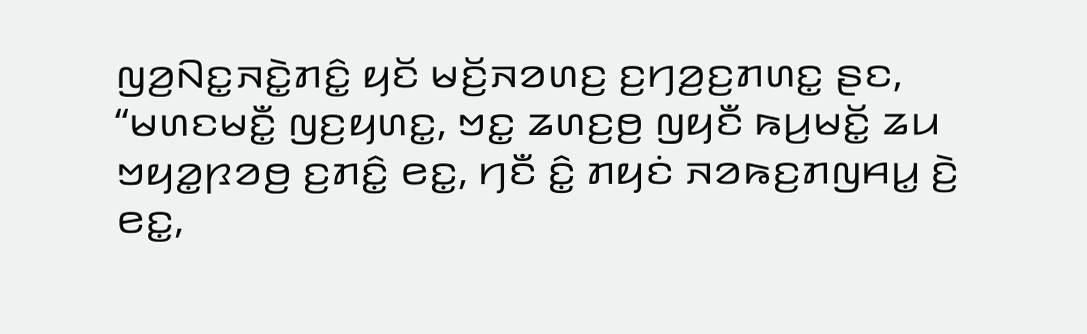ꤜꤤ꤬ꤡꤢ꤭ꤏꤢꤧ꤭ꤊꤢꤨ꤭ ꤟꤢꤩ ꤗꤢꤩ꤬ꤏꤤꤛꤢ꤬ ꤢ꤬ꤚꤤ꤬ꤢ꤬ꤊꤛꤢ꤭ ꤔꤢ, “ꤗꤛꤢꤗꤢꤪ꤭ ꤜꤢ꤬ꤟꤛꤢ꤭, ꤠꤢ꤭ ꤘꤛꤢ꤬ꤥ꤬ ꤜꤟꤢꤪ ꤒꤣ꤬ꤗꤢꤩ꤭ ꤘꤣ ꤠꤟꤤ꤭ꤐꤤꤥ꤬ ꤢ꤬ꤊꤢꤨ꤭ ꤕꤢ꤭, ꤚꤢꤪ ꤢꤨ꤭ ꤊꤟꤢꤦ ꤏꤤꤒꤢ꤬ꤊꤜꤌꤣ꤭ ꤢꤧ꤬ ꤕꤢ꤭,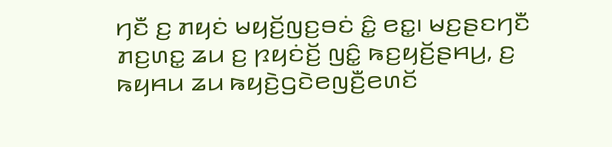ꤚꤢꤪ ꤢ꤬ ꤊꤟꤢꤦ ꤗꤟꤢꤩ꤬ꤜꤢ꤬ꤋꤢꤦ ꤢꤨ꤭ ꤕꤢ꤭꤯ ꤗꤢ꤬ꤔꤢꤚꤢꤪ ꤊꤢ꤬ꤛꤢ꤭ ꤘꤣ ꤢ꤬ ꤐꤟꤢꤦꤢꤩ꤬ ꤜꤢꤨ꤭ ꤒꤢ꤬ꤟꤢꤩ꤬ꤔꤌꤣ꤬, ꤢ꤬ ꤒꤟꤌꤣ ꤘꤣ ꤒꤟꤢꤧ꤬ꤞꤢꤧꤕꤜꤢꤪ꤬ꤕꤛꤢꤩ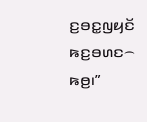ꤢ꤬ꤋꤢ꤭ꤜꤟꤢꤩ ꤒꤢ꤬ꤋꤛꤢ꤮ ꤒꤥ꤬꤯”